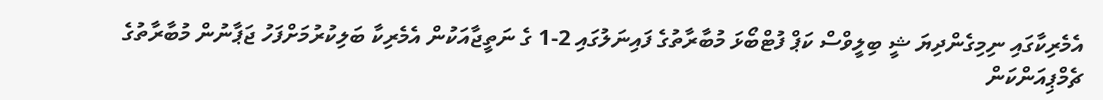އެމެރިކާގައި ނިމިގެންދިޔަ ޝީ ބިލީވްސް ކަޕް ފުޓްބޯޅަ މުބާރާތުގެ ފައިނަލުގައި 2-1 ގެ ނަތީޖާއަކުން އެމެރިކާ ބަލިކުރުމަށްފަހު ޖަޕާނުން މުބާރާތުގެ ޗެމްޕިއަންކަން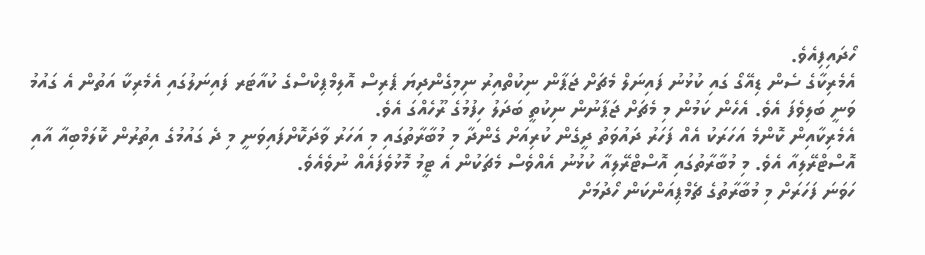ހޯދައިފިއެވެ.
އެމެރިކާގެ ސެން ޑިއޭގޯ ގައި ކުޅުނު ފައިނަލް މެޗަށް ޖަޕާން ނިކުތްއިރު ނިމިގެންދިޔަ ޕެރިސް އޮލިމްޕިކްސްގެ ކުއާޓަރ ފައިނަލުގައި އެމެރިކާ އަތުން އެ ގައުމު ވަނީ ބަލިވެފަ އެވެ. އެހެން ކަމުން މި މެޗަށް ޖަޕާނުން ނިކުތީ ބަދަލު ހިފުމުގެ ރޫހެއްގަ އެވެ.
އެމެރިކާއިން ކޮންމެ އަހަރަކު އެއް ފަހަރު ދައުވަތު ދީގެން ކުރިއަށް ގެންދާ މި މުބާރާތުގައި މި އަހަރު ވާދަކޮށްފައިވަނީ މި ދެ ގައުމުގެ އިތުރުން ކޮލަމްބިއާ އާއި އޮސްޓްރޭލިއާ އެވެ. މި މުބާރާތުގައި އޮސްޓްރޭލިއާ ކުޅުނު އެއްވެސް މެޗަކުން އެ ޓީމު މޮޅުވެފައެއް ނުވެއެވެ.
ހަވަނަ ފަހަރަށް މި މުބާރާތުގެ ޗެމްޕިއަންކަން ހޯދުމަށް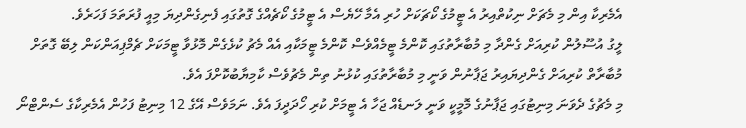އެމެރިކާ އިން މި މެޗަށް ނިކުތްއިރު އެ ޓީމުގެ ކޯޗަކަށް ހުރި އެމާ ހޭޔެސް އެ ޓީމުގެ ކޯޗެއްގެ ގޮތުގައި ފެނިގެންދިޔަ މިއީ ފުރަތަމަ ފަހަރެވެ.
ލީގު އުސޫލުން ކުރިއަށް ގެންދާ މި މުބާރާތުގައި ކޮންމެ ޓީމެއްވެސް ކޮންމެ ޓީމަކާއި އެއް މެޗު ކުޅެގެން މޮޅުވާ ޓީމަކަށް ޗެމްޕިއަންކަން ލިބޭ ގޮތަށް މުބާރާތް ކުރިއަށް ގެންދިޔައިރު ޖަޕާނުން ވަނީ މި މުބާރާތުގައި ކުޅުނު ތިން މެޗުވެސް ކާމިޔާބުކޮށްފަ އެވެ.
މި މެޗުގެ ދެވަނަ މިނިޓުގައި ޖަޕާނުގެ މޮމީކީ ވަނީ ލަނޑެއް ޖަހާ އެ ޓީމަށް ކުރި ހޯދަދީފަ އެވެ. ނަމަވެސް އޭގެ 12 މިނިޓު ފަހުން އެމެރިކާގެ ސެންޓްނޯ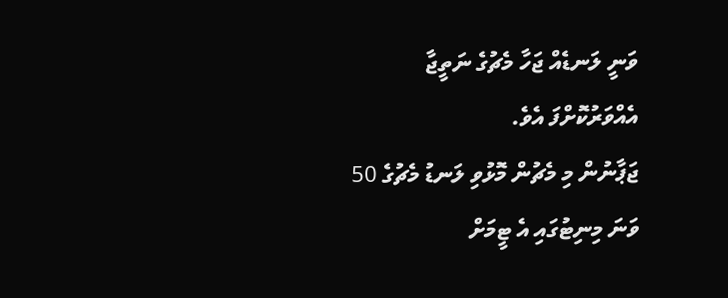ވަނީ ލަނޑެއް ޖަހާ މެޗުގެ ނަތީޖާ އެއްވަރުކޮށްފަ އެވެ.
ޖަޕާނުން މި މެޗުން މޮޅުވި ލަނޑު މެޗުގެ 50 ވަނަ މިނިޓުގައި އެ ޓީމަށް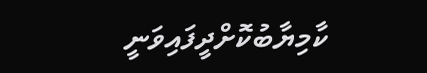ކާމިޔާބުކޮށްދީފައިވަނީ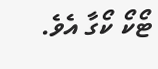ޓޯކޯ ކޯގާ އެވެ.